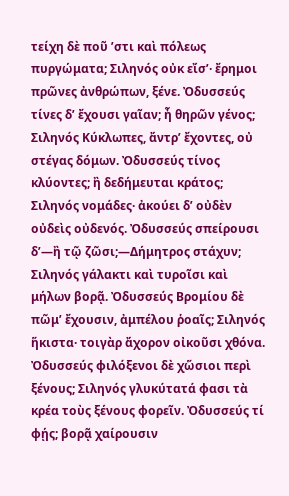τείχη δὲ ποῦ ’στι καὶ πόλεως πυργώματα; Σιληνός οὐκ εἴσ’· ἔρημοι πρῶνες ἀνθρώπων, ξένε. Ὀδυσσεύς τίνες δ’ ἔχουσι γαῖαν; ἦ θηρῶν γένος; Σιληνός Κύκλωπες, ἄντρ’ ἔχοντες, οὐ στέγας δόμων. Ὀδυσσεύς τίνος κλύοντες; ἢ δεδήμευται κράτος; Σιληνός νομάδες· ἀκούει δ’ οὐδὲν οὐδεὶς οὐδενός. Ὀδυσσεύς σπείρουσι δ’—ἢ τῷ ζῶσι;—Δήμητρος στάχυν; Σιληνός γάλακτι καὶ τυροῖσι καὶ μήλων βορᾷ. Ὀδυσσεύς Βρομίου δὲ πῶμ’ ἔχουσιν, ἀμπέλου ῥοαῖς; Σιληνός ἥκιστα· τοιγὰρ ἄχορον οἰκοῦσι χθόνα. Ὀδυσσεύς φιλόξενοι δὲ χὥσιοι περὶ ξένους; Σιληνός γλυκύτατά φασι τὰ κρέα τοὺς ξένους φορεῖν. Ὀδυσσεύς τί φῄς; βορᾷ χαίρουσιν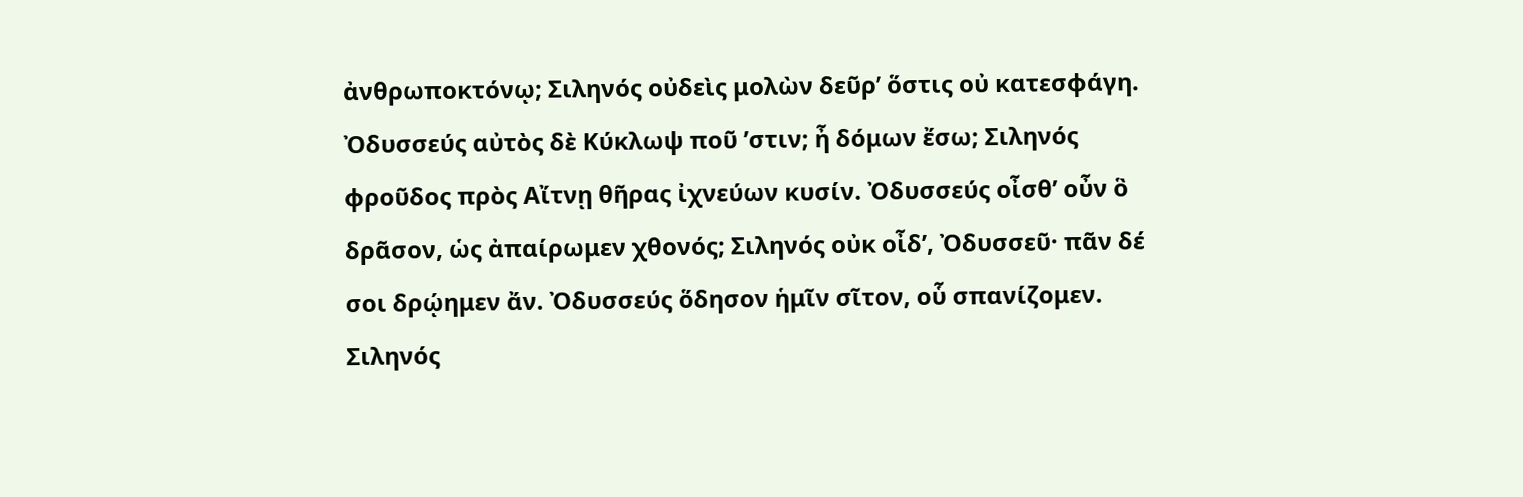ἀνθρωποκτόνῳ; Σιληνός οὐδεὶς μολὼν δεῦρ’ ὅστις οὐ κατεσφάγη. Ὀδυσσεύς αὐτὸς δὲ Κύκλωψ ποῦ ’στιν; ἦ δόμων ἔσω; Σιληνός φροῦδος πρὸς Αἴτνῃ θῆρας ἰχνεύων κυσίν. Ὀδυσσεύς οἶσθ’ οὖν ὃ δρᾶσον, ὡς ἀπαίρωμεν χθονός; Σιληνός οὐκ οἶδ’, Ὀδυσσεῦ· πᾶν δέ σοι δρῴημεν ἄν. Ὀδυσσεύς ὅδησον ἡμῖν σῖτον, οὗ σπανίζομεν. Σιληνός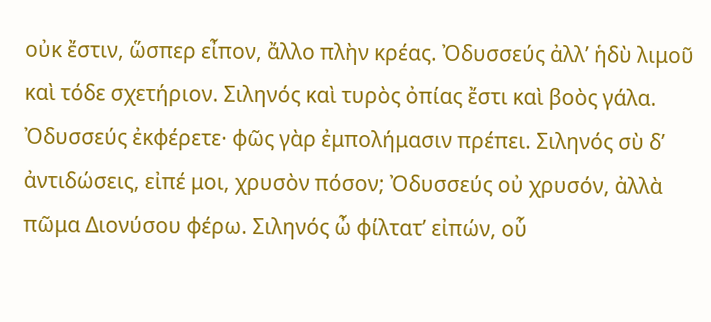οὐκ ἔστιν, ὥσπερ εἶπον, ἄλλο πλὴν κρέας. Ὀδυσσεύς ἀλλ’ ἡδὺ λιμοῦ καὶ τόδε σχετήριον. Σιληνός καὶ τυρὸς ὀπίας ἔστι καὶ βοὸς γάλα. Ὀδυσσεύς ἐκφέρετε· φῶς γὰρ ἐμπολήμασιν πρέπει. Σιληνός σὺ δ’ ἀντιδώσεις, εἰπέ μοι, χρυσὸν πόσον; Ὀδυσσεύς οὐ χρυσόν, ἀλλὰ πῶμα Διονύσου φέρω. Σιληνός ὦ φίλτατ’ εἰπών, οὗ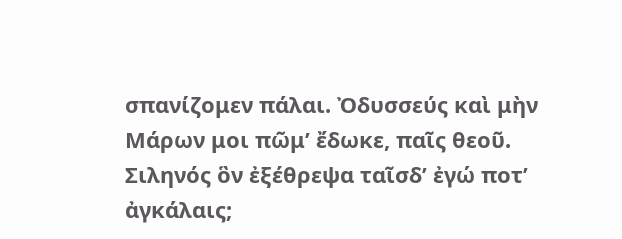σπανίζομεν πάλαι. Ὀδυσσεύς καὶ μὴν Μάρων μοι πῶμ’ ἔδωκε, παῖς θεοῦ. Σιληνός ὃν ἐξέθρεψα ταῖσδ’ ἐγώ ποτ’ ἀγκάλαις;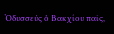Ὀδυσσεύς ὁ Βακχίου παῖς,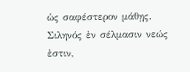ὡς σαφέστερον μάθῃς. Σιληνός ἐν σέλμασιν νεώς ἐστιν,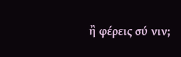ἢ φέρεις σύ νιν;